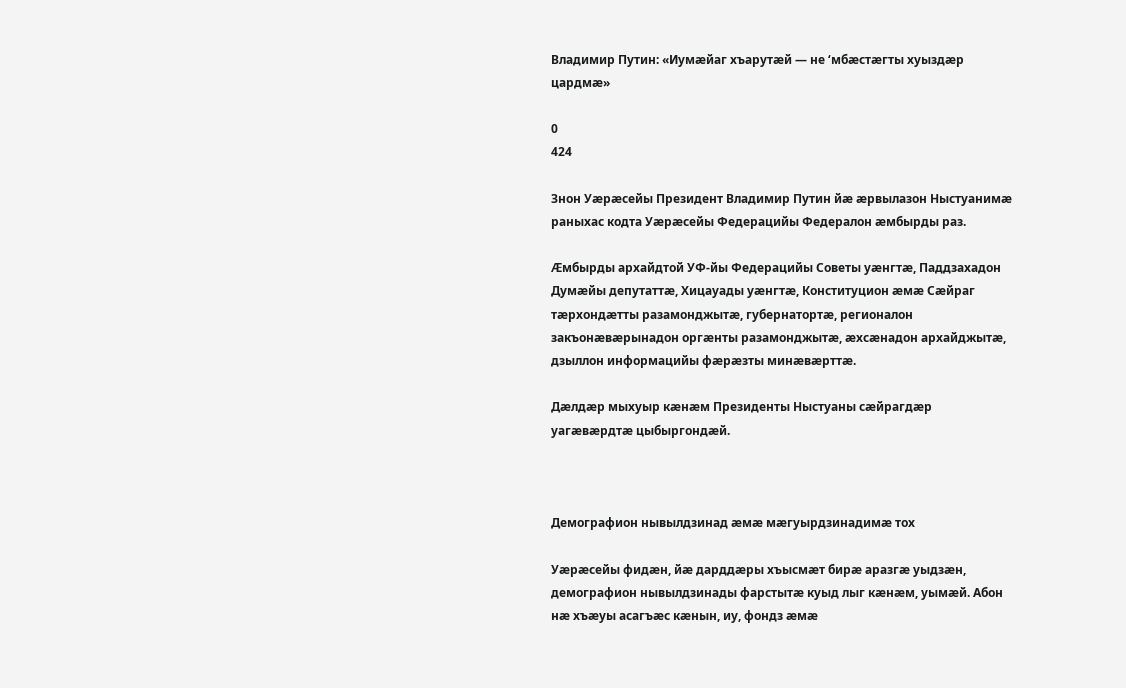Владимир Путин: «Иумӕйаг хъарутӕй — не ‘мбӕстӕгты хуыздӕр цардмӕ»

0
424

Знон Уӕрӕсейы Президент Владимир Путин йӕ ӕрвылазон Ныстуанимӕ раныхас кодта Уӕрӕсейы Федерацийы Федералон ӕмбырды раз.

Ӕмбырды архайдтой УФ-йы Федерацийы Советы уӕнгтӕ, Паддзахадон Думӕйы депутаттӕ, Хицауады уӕнгтӕ, Конституцион ӕмӕ Сӕйраг тӕрхондӕтты разамонджытӕ, губернатортӕ, регионалон закъонӕвӕрынадон оргӕнты разамонджытӕ, ӕхсӕнадон архайджытӕ, дзыллон информацийы фӕрӕзты минӕвӕрттӕ.

Дӕлдӕр мыхуыр кӕнӕм Президенты Ныстуаны сӕйрагдӕр уагӕвӕрдтӕ цыбыргондӕй.



Демографион нывылдзинад ӕмӕ мӕгуырдзинадимӕ тох

Уӕрӕсейы фидӕн, йӕ дарддӕры хъысмӕт бирӕ аразгӕ уыдзӕн, демографион нывылдзинады фарстытӕ куыд лыг кӕнӕм, уымӕй. Абон нӕ хъӕуы асагъӕс кӕнын, иу, фондз ӕмӕ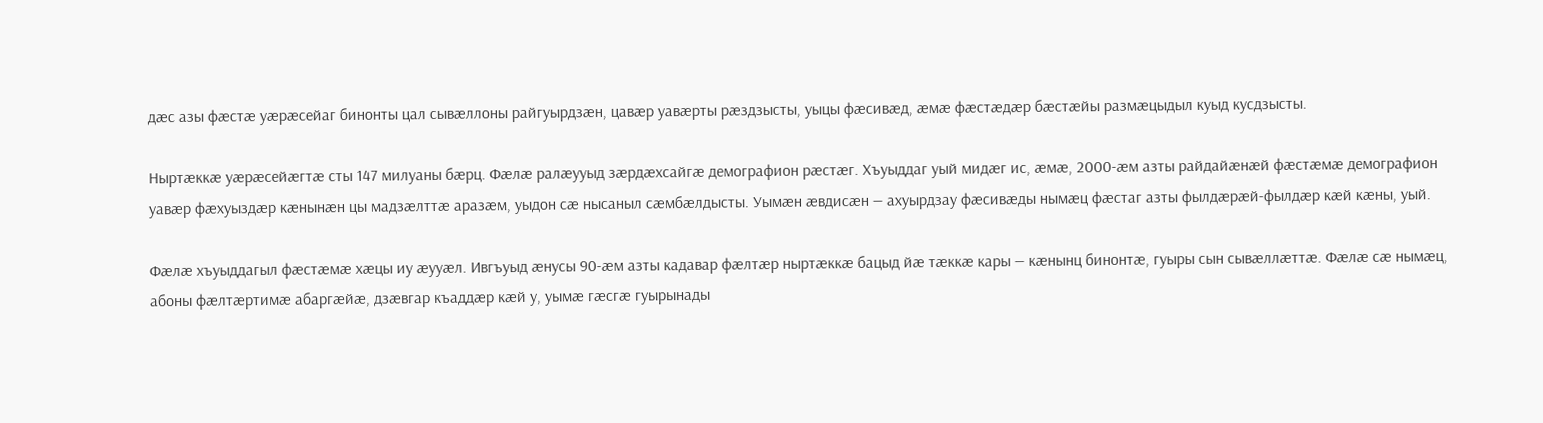дӕс азы фӕстӕ уӕрӕсейаг бинонты цал сывӕллоны райгуырдзӕн, цавӕр уавӕрты рӕздзысты, уыцы фӕсивӕд, ӕмӕ фӕстӕдӕр бӕстӕйы размӕцыдыл куыд кусдзысты.

Ныртӕккӕ уӕрӕсейӕгтӕ сты 147 милуаны бӕрц. Фӕлӕ ралӕууыд зӕрдӕхсайгӕ демографион рӕстӕг. Хъуыддаг уый мидӕг ис, ӕмӕ, 2000-ӕм азты райдайӕнӕй фӕстӕмӕ демографион уавӕр фӕхуыздӕр кӕнынӕн цы мадзӕлттӕ аразӕм, уыдон сӕ нысаныл сӕмбӕлдысты. Уымӕн ӕвдисӕн — ахуырдзау фӕсивӕды нымӕц фӕстаг азты фылдӕрӕй-фылдӕр кӕй кӕны, уый.

Фӕлӕ хъуыддагыл фӕстӕмӕ хӕцы иу ӕууӕл. Ивгъуыд ӕнусы 90-ӕм азты кадавар фӕлтӕр ныртӕккӕ бацыд йӕ тӕккӕ кары — кӕнынц бинонтӕ, гуыры сын сывӕллӕттӕ. Фӕлӕ сӕ нымӕц, абоны фӕлтӕртимӕ абаргӕйӕ, дзӕвгар къаддӕр кӕй у, уымӕ гӕсгӕ гуырынады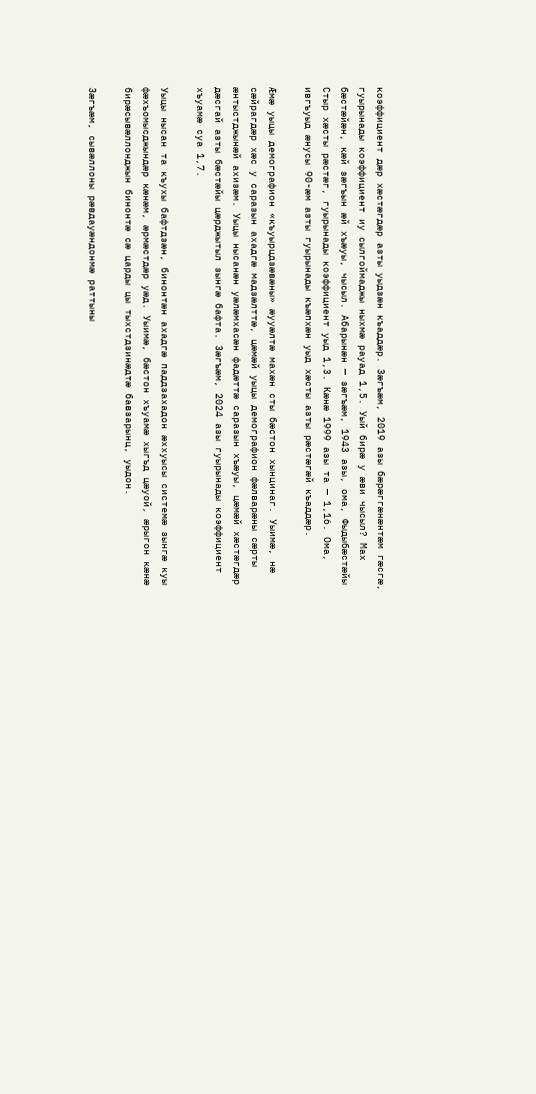коэффициент дӕр хӕстӕгдӕр азты уыдзӕн къаддӕр. Зӕгъӕм, 2019 азы бӕрӕггӕнӕнтӕм гӕсгӕ, гуырынады коэффициент иу сылгоймаджы ныхмӕ рауад 1,5. Уый бирӕ у ӕви чысыл? Мах бӕстӕйӕн, кӕй зӕгъын ӕй хъӕуы, чысыл. Абарынӕн — зӕгъӕм, 1943 азы, ома, Фыдыбӕстӕйы Стыр хӕсты рӕстӕг, гуырынады коэффициент уыд 1,3. Кӕнӕ 1999 азы та — 1,16. Ома, ивгъуыд ӕнусы 90-ӕм азты гуырынады къӕпхӕн уыд хӕсты азты рӕстӕгӕй къаддӕр.

Ӕмӕ уыцы демографион «къуырцдзӕвӕны» ӕууӕлтӕ махӕн сты бӕстон хынцинаг. Уыимӕ, нӕ сӕйрагдӕр хӕс у саразын ахадгӕ мадзӕлттӕ, цӕмӕй уыцы демографион фӕлварӕны сӕрты ӕнтыстджынӕй ахизӕм. Уыцы нысанӕн уӕлӕмхасӕн фадӕттӕ саразын хъӕуы, цӕмӕй хӕстӕгдӕр дӕсгай азты бӕстӕйы цӕрджытыл зынгӕ бафта. Зӕгъӕм, 2024 азы гуырынады коэффициент хъуамӕ суа 1,7.

Уыцы нысан та къухы бафтдзӕн, бинонтӕн ахадгӕ паддзахадон ӕххуысы системӕ зынгӕ куы фӕхъомысджындӕр кӕнӕм, ӕрмӕстдӕр уӕд. Уыимӕ, бӕстон хъуамӕ хыгъд цӕуой, ӕрыгон кӕнӕ бирӕсывӕллонджын бинонтӕ сӕ царды цы тыхстдзинӕдтӕ бавзарынц, уыдон.

Зӕгъӕм, сывӕллоны рӕвдауӕндонмӕ раттыны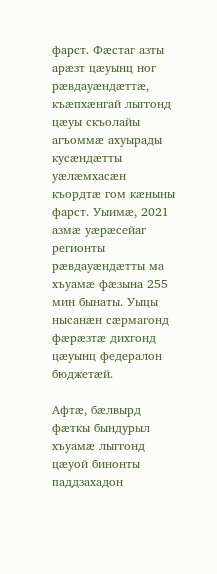фарст. Фӕстаг азты арӕзт цӕуынц ног рӕвдауӕндӕттӕ, къӕпхӕнгай лыггонд цӕуы скъолайы агъоммӕ ахуырады кусӕндӕтты уӕлӕмхасӕн къордтӕ гом кӕныны фарст. Уыимӕ, 2021 азмӕ уӕрӕсейаг регионты рӕвдауӕндӕтты ма хъуамӕ фӕзына 255 мин бынаты. Уыцы нысанӕн сӕрмагонд фӕрӕзтӕ дихгонд цӕуынц федералон бюджетӕй.

Афтӕ, бӕлвырд фӕткы бындурыл хъуамӕ лыггонд цӕуой бинонты паддзахадон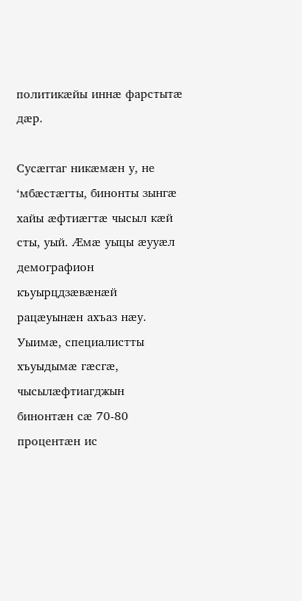политикӕйы иннӕ фарстытӕ дӕр.

Сусӕггаг никӕмӕн у, не ‘мбӕстӕгты, бинонты зынгӕ хайы ӕфтиӕгтӕ чысыл кӕй сты, уый. Ӕмӕ уыцы ӕууӕл демографион къуырцдзӕвӕнӕй рацӕуынӕн ахъаз нӕу. Уыимӕ, специалистты хъуыдымӕ гӕсгӕ, чысылӕфтиагджын бинонтӕн сӕ 70-80 процентӕн ис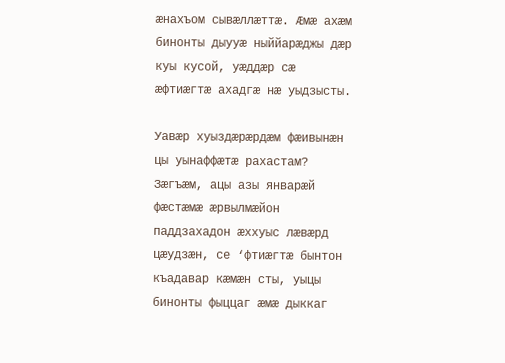ӕнахъом сывӕллӕттӕ. Ӕмӕ ахӕм бинонты дыууӕ ныййарӕджы дӕр куы кусой, уӕддӕр сӕ ӕфтиӕгтӕ ахадгӕ нӕ уыдзысты.

Уавӕр хуыздӕрӕрдӕм фӕивынӕн цы уынаффӕтӕ рахастам? Зӕгъӕм, ацы азы январӕй фӕстӕмӕ ӕрвылмӕйон паддзахадон ӕххуыс лӕвӕрд цӕудзӕн, се ‘фтиӕгтӕ бынтон къадавар кӕмӕн сты, уыцы бинонты фыццаг ӕмӕ дыккаг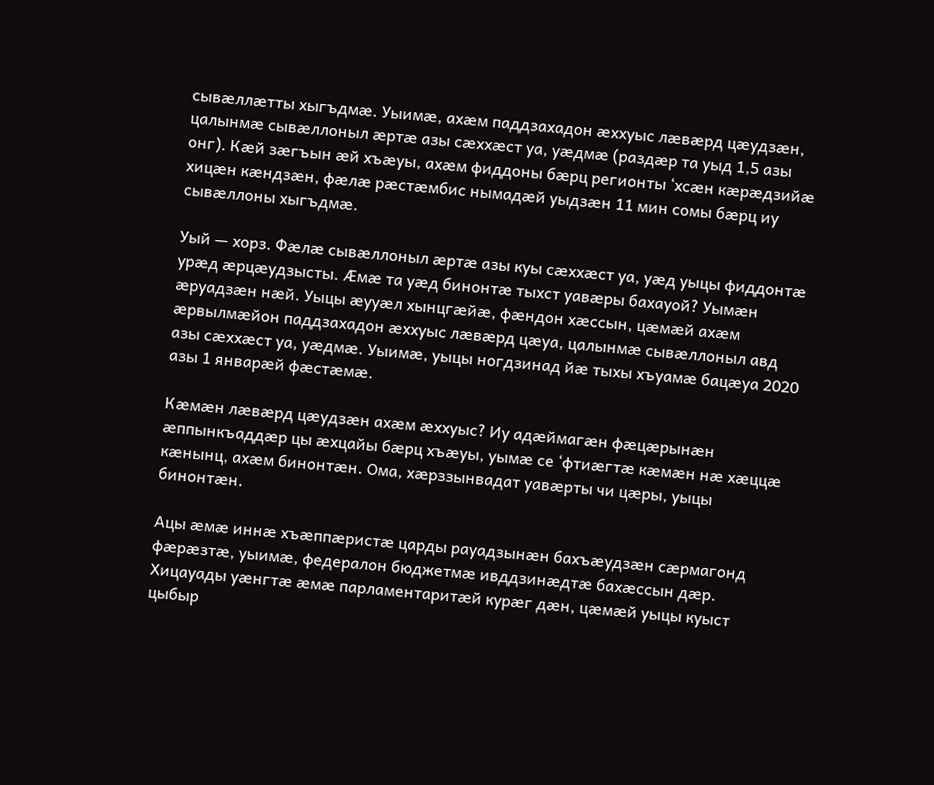сывӕллӕтты хыгъдмӕ. Уыимӕ, ахӕм паддзахадон ӕххуыс лӕвӕрд цӕудзӕн, цалынмӕ сывӕллоныл ӕртӕ азы сӕххӕст уа, уӕдмӕ (раздӕр та уыд 1,5 азы онг). Кӕй зӕгъын ӕй хъӕуы, ахӕм фиддоны бӕрц регионты ‘хсӕн кӕрӕдзийӕ хицӕн кӕндзӕн, фӕлӕ рӕстӕмбис нымадӕй уыдзӕн 11 мин сомы бӕрц иу сывӕллоны хыгъдмӕ.

Уый — хорз. Фӕлӕ сывӕллоныл ӕртӕ азы куы сӕххӕст уа, уӕд уыцы фиддонтӕ урӕд ӕрцӕудзысты. Ӕмӕ та уӕд бинонтӕ тыхст уавӕры бахауой? Уымӕн ӕруадзӕн нӕй. Уыцы ӕууӕл хынцгӕйӕ, фӕндон хӕссын, цӕмӕй ахӕм ӕрвылмӕйон паддзахадон ӕххуыс лӕвӕрд цӕуа, цалынмӕ сывӕллоныл авд азы сӕххӕст уа, уӕдмӕ. Уыимӕ, уыцы ногдзинад йӕ тыхы хъуамӕ бацӕуа 2020 азы 1 январӕй фӕстӕмӕ.

Кӕмӕн лӕвӕрд цӕудзӕн ахӕм ӕххуыс? Иу адӕймагӕн фӕцӕрынӕн ӕппынкъаддӕр цы ӕхцайы бӕрц хъӕуы, уымӕ се ‘фтиӕгтӕ кӕмӕн нӕ хӕццӕ кӕнынц, ахӕм бинонтӕн. Ома, хӕрззынвадат уавӕрты чи цӕры, уыцы бинонтӕн.

Ацы ӕмӕ иннӕ хъӕппӕристӕ царды рауадзынӕн бахъӕудзӕн сӕрмагонд фӕрӕзтӕ, уыимӕ, федералон бюджетмӕ ивддзинӕдтӕ бахӕссын дӕр. Хицауады уӕнгтӕ ӕмӕ парламентаритӕй курӕг дӕн, цӕмӕй уыцы куыст цыбыр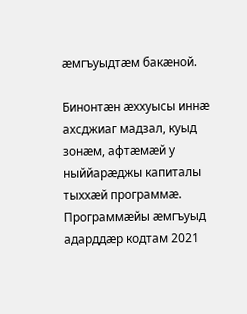ӕмгъуыдтӕм бакӕной.

Бинонтӕн ӕххуысы иннӕ ахсджиаг мадзал, куыд зонӕм, афтӕмӕй у ныййарӕджы капиталы тыххӕй программӕ. Программӕйы ӕмгъуыд адарддӕр кодтам 2021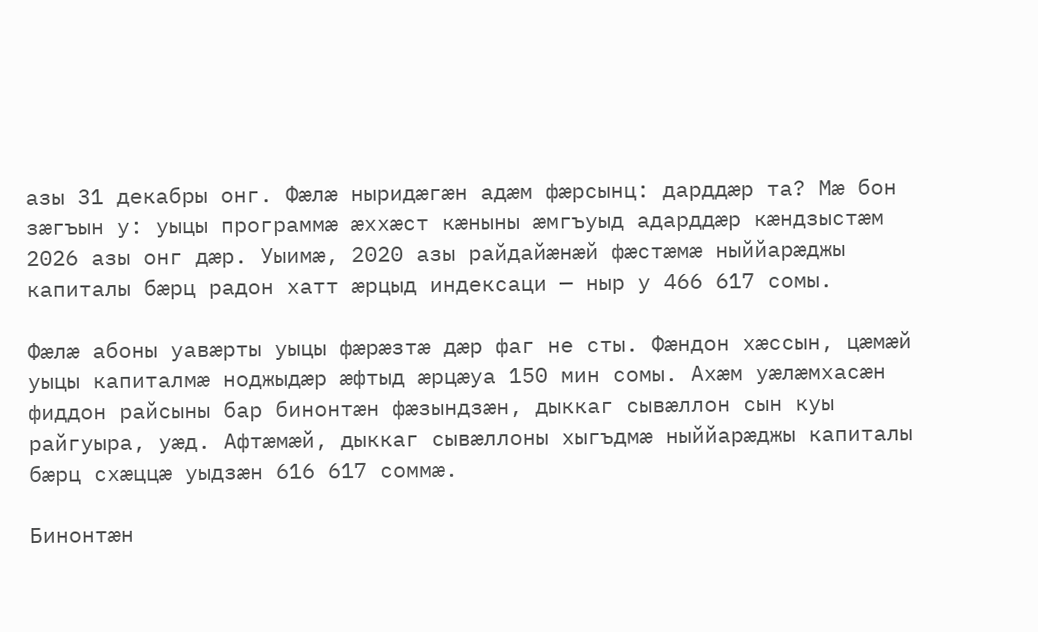азы 31 декабры онг. Фӕлӕ ныридӕгӕн адӕм фӕрсынц: дарддӕр та? Мӕ бон зӕгъын у: уыцы программӕ ӕххӕст кӕныны ӕмгъуыд адарддӕр кӕндзыстӕм 2026 азы онг дӕр. Уыимӕ, 2020 азы райдайӕнӕй фӕстӕмӕ ныййарӕджы капиталы бӕрц радон хатт ӕрцыд индексаци — ныр у 466 617 сомы.

Фӕлӕ абоны уавӕрты уыцы фӕрӕзтӕ дӕр фаг не сты. Фӕндон хӕссын, цӕмӕй уыцы капиталмӕ ноджыдӕр ӕфтыд ӕрцӕуа 150 мин сомы. Ахӕм уӕлӕмхасӕн фиддон райсыны бар бинонтӕн фӕзындзӕн, дыккаг сывӕллон сын куы райгуыра, уӕд. Афтӕмӕй, дыккаг сывӕллоны хыгъдмӕ ныййарӕджы капиталы бӕрц схӕццӕ уыдзӕн 616 617 соммӕ.

Бинонтӕн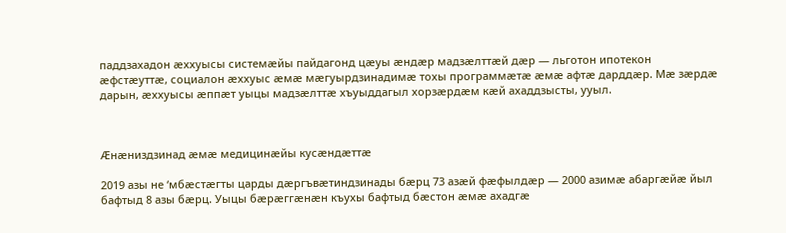паддзахадон ӕххуысы системӕйы пайдагонд цӕуы ӕндӕр мадзӕлттӕй дӕр — льготон ипотекон ӕфстӕуттӕ, социалон ӕххуыс ӕмӕ мӕгуырдзинадимӕ тохы программӕтӕ ӕмӕ афтӕ дарддӕр. Мӕ зӕрдӕ дарын, ӕххуысы ӕппӕт уыцы мадзӕлттӕ хъуыддагыл хорзӕрдӕм кӕй ахаддзысты, ууыл.



Ӕнӕниздзинад ӕмӕ медицинӕйы кусӕндӕттӕ

2019 азы не ‘мбӕстӕгты царды дӕргъвӕтиндзинады бӕрц 73 азӕй фӕфылдӕр — 2000 азимӕ абаргӕйӕ йыл бафтыд 8 азы бӕрц. Уыцы бӕрӕггӕнӕн къухы бафтыд бӕстон ӕмӕ ахадгӕ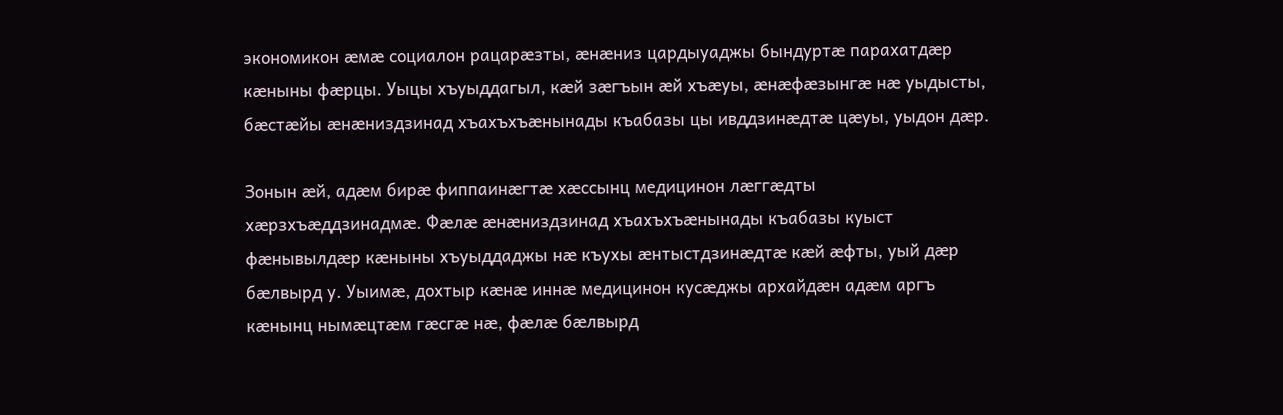экономикон ӕмӕ социалон рацарӕзты, ӕнӕниз цардыуаджы бындуртӕ парахатдӕр кӕныны фӕрцы. Уыцы хъуыддагыл, кӕй зӕгъын ӕй хъӕуы, ӕнӕфӕзынгӕ нӕ уыдысты, бӕстӕйы ӕнӕниздзинад хъахъхъӕнынады къабазы цы ивддзинӕдтӕ цӕуы, уыдон дӕр.

Зонын ӕй, адӕм бирӕ фиппаинӕгтӕ хӕссынц медицинон лӕггӕдты хӕрзхъӕддзинадмӕ. Фӕлӕ ӕнӕниздзинад хъахъхъӕнынады къабазы куыст фӕнывылдӕр кӕныны хъуыддаджы нӕ къухы ӕнтыстдзинӕдтӕ кӕй ӕфты, уый дӕр бӕлвырд у. Уыимӕ, дохтыр кӕнӕ иннӕ медицинон кусӕджы архайдӕн адӕм аргъ кӕнынц нымӕцтӕм гӕсгӕ нӕ, фӕлӕ бӕлвырд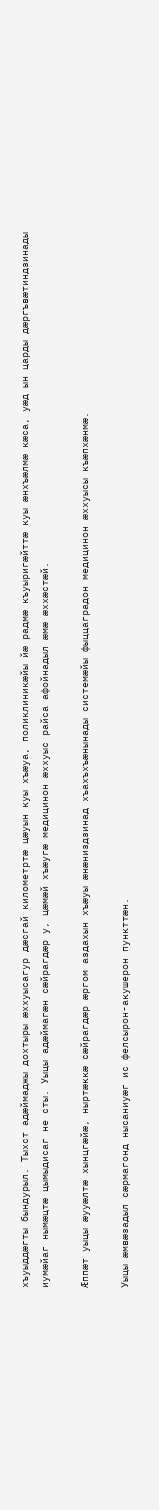хъуыддӕгты бындурыл. Тыхст адӕймаджы дохтыры ӕххуысагур дӕсгай километртӕ цӕуын куы хъӕуа, поликлиникӕйы йӕ радмӕ къуыригӕйттӕ куы ӕнхъӕлмӕ кӕса, уӕд ын царды дӕргъвӕтиндзинады иумӕйаг нымӕцтӕ цымыдисаг не сты. Уыцы адӕймагӕн сӕйрагдӕр у, цӕмӕй хъӕугӕ медицинон ӕххуыс райса афойнадыл ӕмӕ ӕххӕстӕй.

Ӕппӕт уыцы ӕууӕлтӕ хынцгӕйӕ, ныртӕккӕ сӕйрагдӕр ӕргом аздахын хъӕуы ӕнӕниздзинад хъахъхъӕнынады системӕйы фыццаградон медицинон ӕххуысы къӕпхӕнмӕ.

Уыцы ӕмвӕзадыл сӕрмагонд нысаниуӕг ис фелсырон-акушерон пункттӕн.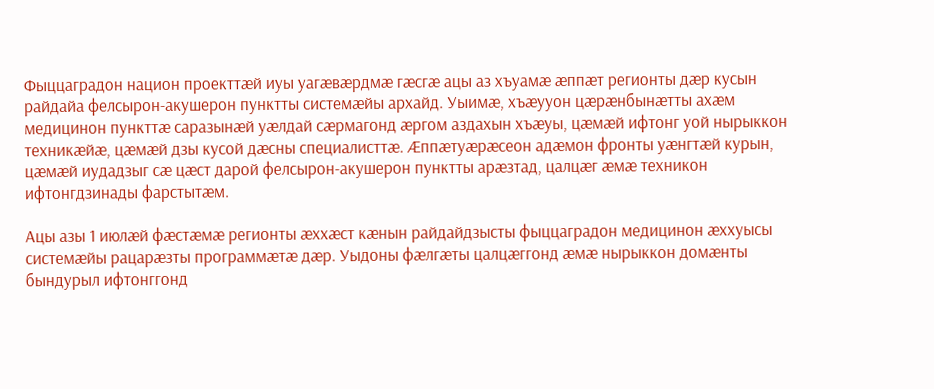Фыццаградон национ проекттӕй иуы уагӕвӕрдмӕ гӕсгӕ ацы аз хъуамӕ ӕппӕт регионты дӕр кусын райдайа фелсырон-акушерон пунктты системӕйы архайд. Уыимӕ, хъӕууон цӕрӕнбынӕтты ахӕм медицинон пункттӕ саразынӕй уӕлдай сӕрмагонд ӕргом аздахын хъӕуы, цӕмӕй ифтонг уой нырыккон техникӕйӕ, цӕмӕй дзы кусой дӕсны специалисттӕ. Ӕппӕтуӕрӕсеон адӕмон фронты уӕнгтӕй курын, цӕмӕй иудадзыг сӕ цӕст дарой фелсырон-акушерон пунктты арӕзтад, цалцӕг ӕмӕ техникон ифтонгдзинады фарстытӕм.

Ацы азы 1 июлӕй фӕстӕмӕ регионты ӕххӕст кӕнын райдайдзысты фыццаградон медицинон ӕххуысы системӕйы рацарӕзты программӕтӕ дӕр. Уыдоны фӕлгӕты цалцӕггонд ӕмӕ нырыккон домӕнты бындурыл ифтонггонд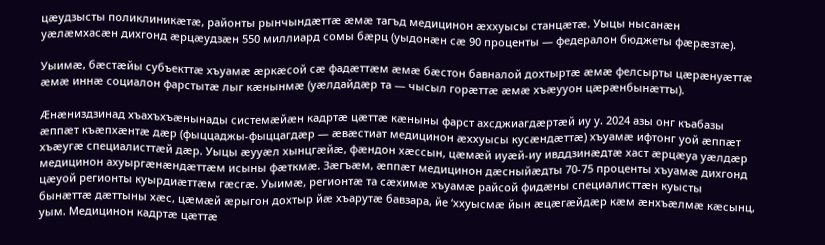цӕудзысты поликлиникӕтӕ, районты рынчындӕттӕ ӕмӕ тагъд медицинон ӕххуысы станцӕтӕ. Уыцы нысанӕн уӕлӕмхасӕн дихгонд ӕрцӕудзӕн 550 миллиард сомы бӕрц (уыдонӕн сӕ 90 проценты — федералон бюджеты фӕрӕзтӕ).

Уыимӕ, бӕстӕйы субъекттӕ хъуамӕ ӕркӕсой сӕ фадӕттӕм ӕмӕ бӕстон бавналой дохтыртӕ ӕмӕ фелсырты цӕрӕнуӕттӕ ӕмӕ иннӕ социалон фарстытӕ лыг кӕнынмӕ (уӕлдайдӕр та — чысыл горӕттӕ ӕмӕ хъӕууон цӕрӕнбынӕтты).

Ӕнӕниздзинад хъахъхъӕнынады системӕйӕн кадртӕ цӕттӕ кӕныны фарст ахсджиагдӕртӕй иу у. 2024 азы онг къабазы ӕппӕт къӕпхӕнтӕ дӕр (фыццаджы-фыццагдӕр — ӕвӕстиат медицинон ӕххуысы кусӕндӕттӕ) хъуамӕ ифтонг уой ӕппӕт хъӕугӕ специалисттӕй дӕр. Уыцы ӕууӕл хынцгӕйӕ, фӕндон хӕссын, цӕмӕй иуӕй-иу ивддзинӕдтӕ хаст ӕрцӕуа уӕлдӕр медицинон ахуыргӕнӕндӕттӕм исыны фӕткмӕ. Зӕгъӕм, ӕппӕт медицинон дӕсныйӕдты 70-75 проценты хъуамӕ дихгонд цӕуой регионты куырдиӕттӕм гӕсгӕ. Уыимӕ, регионтӕ та сӕхимӕ хъуамӕ райсой фидӕны специалисттӕн куысты бынӕттӕ дӕттыны хӕс, цӕмӕй ӕрыгон дохтыр йӕ хъарутӕ бавзара, йе ‘ххуысмӕ йын ӕцӕгӕйдӕр кӕм ӕнхъӕлмӕ кӕсынц, уым. Медицинон кадртӕ цӕттӕ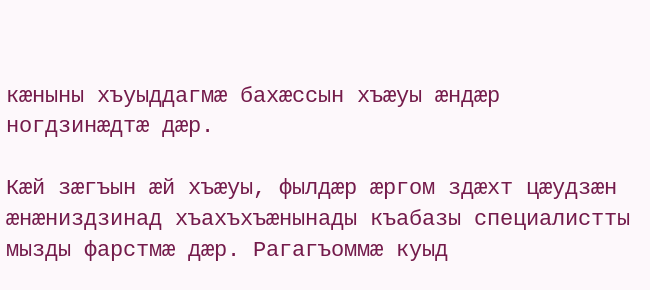кӕныны хъуыддагмӕ бахӕссын хъӕуы ӕндӕр ногдзинӕдтӕ дӕр.

Кӕй зӕгъын ӕй хъӕуы, фылдӕр ӕргом здӕхт цӕудзӕн ӕнӕниздзинад хъахъхъӕнынады къабазы специалистты мызды фарстмӕ дӕр. Рагагъоммӕ куыд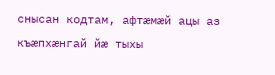снысан кодтам, афтӕмӕй ацы аз къӕпхӕнгай йӕ тыхы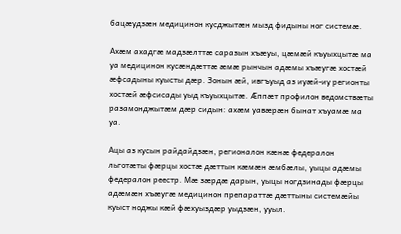бацӕудзӕн медицинон кусджытӕн мызд фидыны ног системӕ.

Ахӕм ахадгӕ мадзӕлттӕ саразын хъӕуы, цӕмӕй къуыхцытӕ ма уа медицинон кусӕндӕттӕ ӕмӕ рынчын адӕмы хъӕугӕ хостӕй ӕфсадыны куысты дӕр. Зонын ӕй, ивгъуыд аз иуӕй-иу регионты хостӕй ӕфсисады уыд къуыхцытӕ. Ӕппӕт профилон ведомствӕты разамонджытӕм дӕр сидын: ахӕм уавӕрӕн бынат хъуамӕ ма уа.

Ацы аз кусын райдайдзӕн, регионалон кӕнӕ федералон льготӕты фӕрцы хостӕ дӕттын кӕмӕн ӕмбӕлы, уыцы адӕмы федералон реестр. Мӕ зӕрдӕ дарын, уыцы ногдзинады фӕрцы адӕмӕн хъӕугӕ медицинон препараттӕ дӕттыны системӕйы куыст ноджы кӕй фӕхуыздӕр уыдзӕн, ууыл.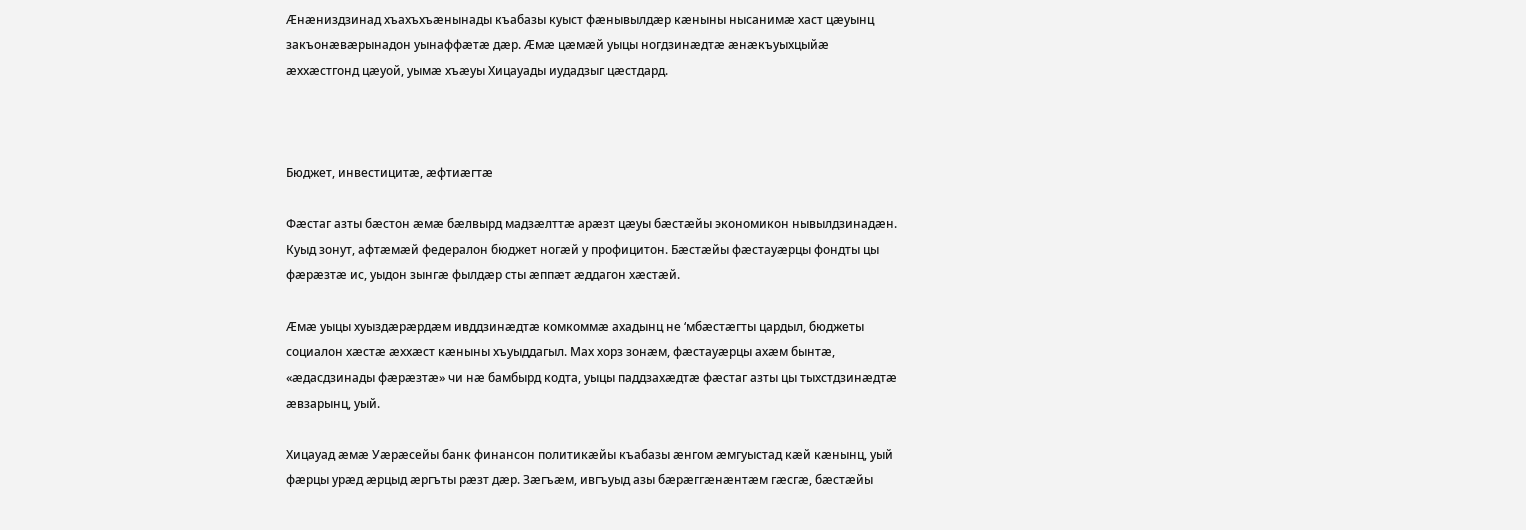Ӕнӕниздзинад хъахъхъӕнынады къабазы куыст фӕнывылдӕр кӕныны нысанимӕ хаст цӕуынц закъонӕвӕрынадон уынаффӕтӕ дӕр. Ӕмӕ цӕмӕй уыцы ногдзинӕдтӕ ӕнӕкъуыхцыйӕ ӕххӕстгонд цӕуой, уымӕ хъӕуы Хицауады иудадзыг цӕстдард.



Бюджет, инвестицитӕ, ӕфтиӕгтӕ

Фӕстаг азты бӕстон ӕмӕ бӕлвырд мадзӕлттӕ арӕзт цӕуы бӕстӕйы экономикон нывылдзинадӕн. Куыд зонут, афтӕмӕй федералон бюджет ногӕй у профицитон. Бӕстӕйы фӕстауӕрцы фондты цы фӕрӕзтӕ ис, уыдон зынгӕ фылдӕр сты ӕппӕт ӕддагон хӕстӕй.

Ӕмӕ уыцы хуыздӕрӕрдӕм ивддзинӕдтӕ комкоммӕ ахадынц не ‘мбӕстӕгты цардыл, бюджеты социалон хӕстӕ ӕххӕст кӕныны хъуыддагыл. Мах хорз зонӕм, фӕстауӕрцы ахӕм бынтӕ, «ӕдасдзинады фӕрӕзтӕ» чи нӕ бамбырд кодта, уыцы паддзахӕдтӕ фӕстаг азты цы тыхстдзинӕдтӕ ӕвзарынц, уый.

Хицауад ӕмӕ Уӕрӕсейы банк финансон политикӕйы къабазы ӕнгом ӕмгуыстад кӕй кӕнынц, уый фӕрцы урӕд ӕрцыд ӕргъты рӕзт дӕр. Зӕгъӕм, ивгъуыд азы бӕрӕггӕнӕнтӕм гӕсгӕ, бӕстӕйы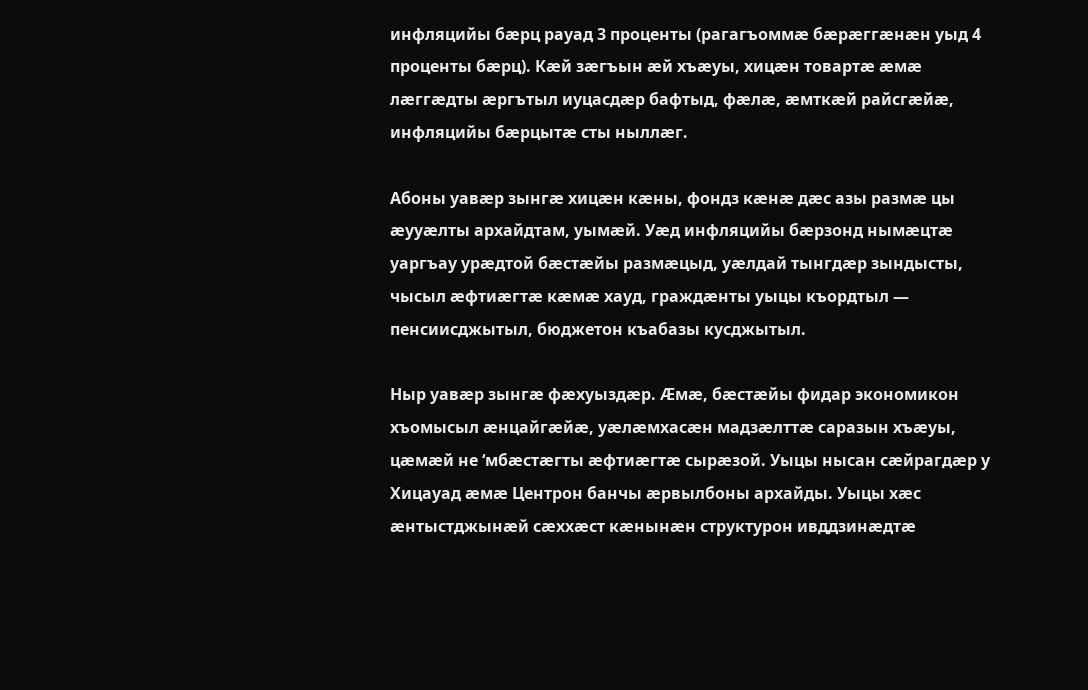инфляцийы бӕрц рауад 3 проценты (рагагъоммӕ бӕрӕггӕнӕн уыд 4 проценты бӕрц). Кӕй зӕгъын ӕй хъӕуы, хицӕн товартӕ ӕмӕ лӕггӕдты ӕргътыл иуцасдӕр бафтыд, фӕлӕ, ӕмткӕй райсгӕйӕ, инфляцийы бӕрцытӕ сты ныллӕг.

Абоны уавӕр зынгӕ хицӕн кӕны, фондз кӕнӕ дӕс азы размӕ цы ӕууӕлты архайдтам, уымӕй. Уӕд инфляцийы бӕрзонд нымӕцтӕ уаргъау урӕдтой бӕстӕйы размӕцыд, уӕлдай тынгдӕр зындысты, чысыл ӕфтиӕгтӕ кӕмӕ хауд, граждӕнты уыцы къордтыл — пенсиисджытыл, бюджетон къабазы кусджытыл.

Ныр уавӕр зынгӕ фӕхуыздӕр. Ӕмӕ, бӕстӕйы фидар экономикон хъомысыл ӕнцайгӕйӕ, уӕлӕмхасӕн мадзӕлттӕ саразын хъӕуы, цӕмӕй не ‘мбӕстӕгты ӕфтиӕгтӕ сырӕзой. Уыцы нысан сӕйрагдӕр у Хицауад ӕмӕ Центрон банчы ӕрвылбоны архайды. Уыцы хӕс ӕнтыстджынӕй сӕххӕст кӕнынӕн структурон ивддзинӕдтӕ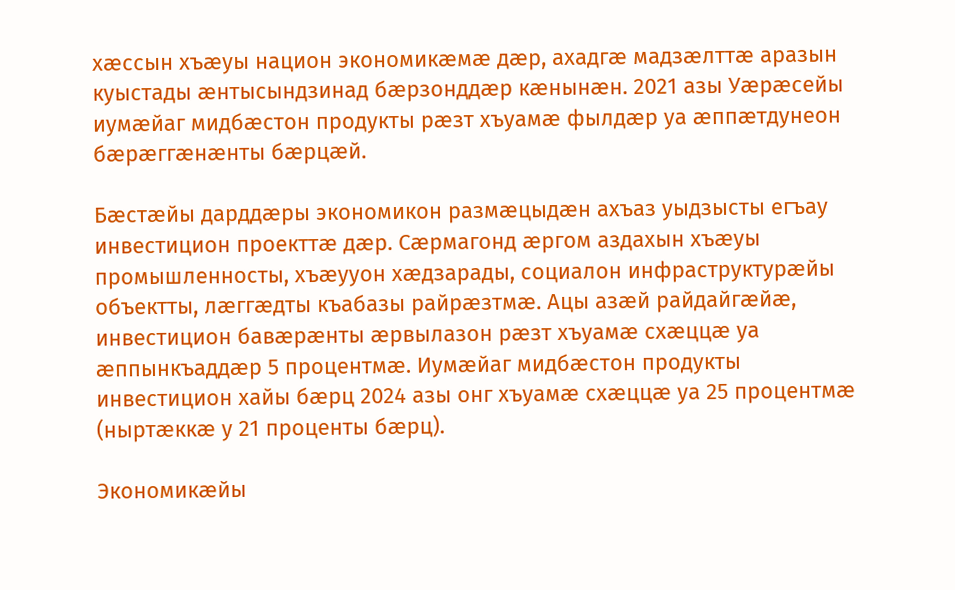хӕссын хъӕуы национ экономикӕмӕ дӕр, ахадгӕ мадзӕлттӕ аразын куыстады ӕнтысындзинад бӕрзонддӕр кӕнынӕн. 2021 азы Уӕрӕсейы иумӕйаг мидбӕстон продукты рӕзт хъуамӕ фылдӕр уа ӕппӕтдунеон бӕрӕггӕнӕнты бӕрцӕй.

Бӕстӕйы дарддӕры экономикон размӕцыдӕн ахъаз уыдзысты егъау инвестицион проекттӕ дӕр. Сӕрмагонд ӕргом аздахын хъӕуы промышленносты, хъӕууон хӕдзарады, социалон инфраструктурӕйы объектты, лӕггӕдты къабазы райрӕзтмӕ. Ацы азӕй райдайгӕйӕ, инвестицион бавӕрӕнты ӕрвылазон рӕзт хъуамӕ схӕццӕ уа ӕппынкъаддӕр 5 процентмӕ. Иумӕйаг мидбӕстон продукты инвестицион хайы бӕрц 2024 азы онг хъуамӕ схӕццӕ уа 25 процентмӕ (ныртӕккӕ у 21 проценты бӕрц).

Экономикӕйы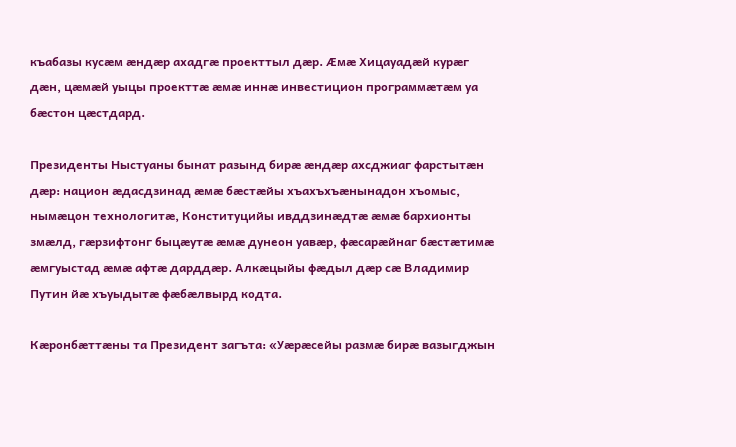къабазы кусӕм ӕндӕр ахадгӕ проекттыл дӕр. Ӕмӕ Хицауадӕй курӕг дӕн, цӕмӕй уыцы проекттӕ ӕмӕ иннӕ инвестицион программӕтӕм уа бӕстон цӕстдард.

Президенты Ныстуаны бынат разынд бирӕ ӕндӕр ахсджиаг фарстытӕн дӕр: национ ӕдасдзинад ӕмӕ бӕстӕйы хъахъхъӕнынадон хъомыс, нымӕцон технологитӕ, Конституцийы ивддзинӕдтӕ ӕмӕ бархионты змӕлд, гӕрзифтонг быцӕутӕ ӕмӕ дунеон уавӕр, фӕсарӕйнаг бӕстӕтимӕ ӕмгуыстад ӕмӕ афтӕ дарддӕр. Алкӕцыйы фӕдыл дӕр сӕ Владимир Путин йӕ хъуыдытӕ фӕбӕлвырд кодта.

Кӕронбӕттӕны та Президент загъта: «Уӕрӕсейы размӕ бирӕ вазыгджын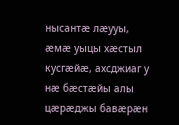нысантӕ лӕууы, ӕмӕ уыцы хӕстыл кусгӕйӕ, ахсджиаг у нӕ бӕстӕйы алы цӕрӕджы бавӕрӕн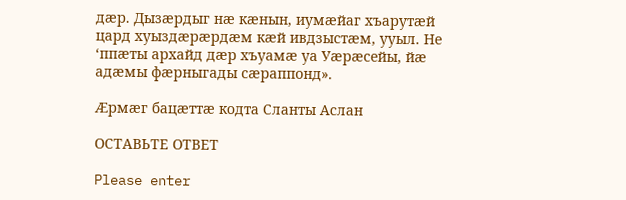дӕр. Дызӕрдыг нӕ кӕнын, иумӕйаг хъарутӕй цард хуыздӕрӕрдӕм кӕй ивдзыстӕм, ууыл. Не ‘ппӕты архайд дӕр хъуамӕ уа Уӕрӕсейы, йӕ адӕмы фӕрныгады сӕраппонд».

Ӕрмӕг бацӕттӕ кодта Сланты Аслан

ОСТАВЬТЕ ОТВЕТ

Please enter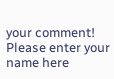your comment!
Please enter your name here